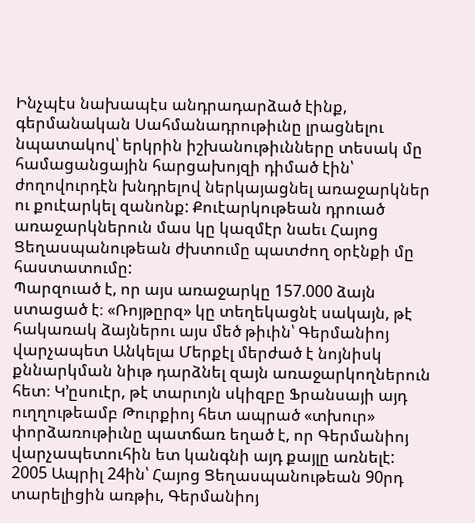Ինչպէս նախապէս անդրադարձած էինք, գերմանական Սահմանադրութիւնը լրացնելու նպատակով՝ երկրին իշխանութիւնները տեսակ մը համացանցային հարցախոյզի դիմած էին՝ ժողովուրդէն խնդրելով ներկայացնել առաջարկներ ու քուէարկել զանոնք: Քուէարկութեան դրուած առաջարկներուն մաս կը կազմէր նաեւ Հայոց Ցեղասպանութեան ժխտումը պատժող օրէնքի մը հաստատումը:
Պարզուած է, որ այս առաջարկը 157.000 ձայն ստացած է։ «Ռոյթըրզ» կը տեղեկացնէ սակայն, թէ հակառակ ձայներու այս մեծ թիւին՝ Գերմանիոյ վարչապետ Անկելա Մերքէլ մերժած է նոյնիսկ քննարկման նիւթ դարձնել զայն առաջարկողներուն հետ։ Կ’ըսուէր, թէ տարւոյն սկիզբը Ֆրանսայի այդ ուղղութեամբ Թուրքիոյ հետ ապրած «տխուր» փորձառութիւնը պատճառ եղած է, որ Գերմանիոյ վարչապետուհին ետ կանգնի այդ քայլը առնելէ:
2005 Ապրիլ 24ին՝ Հայոց Ցեղասպանութեան 90րդ տարելիցին առթիւ, Գերմանիոյ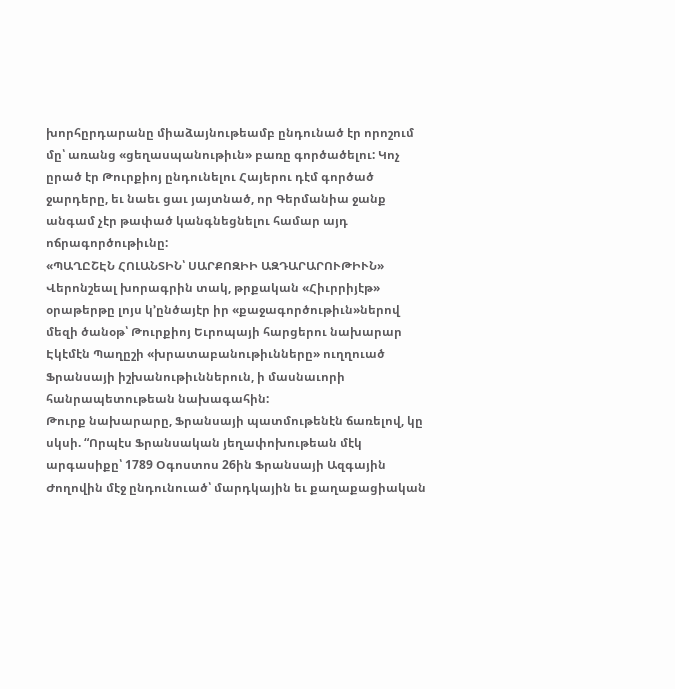խորհըրդարանը միաձայնութեամբ ընդունած էր որոշում մը՝ առանց «ցեղասպանութիւն» բառը գործածելու: Կոչ ըրած էր Թուրքիոյ ընդունելու Հայերու դէմ գործած ջարդերը, եւ նաեւ ցաւ յայտնած, որ Գերմանիա ջանք անգամ չէր թափած կանգնեցնելու համար այդ ոճրագործութիւնը:
«ՊԱՂԸՇԷՆ ՀՈԼԱՆՏԻՆ՝ ՍԱՐՔՈԶԻԻ ԱԶԴԱՐԱՐՈՒԹԻՒՆ»
Վերոնշեալ խորագրին տակ, թրքական «Հիւրրիյէթ» օրաթերթը լոյս կ’ընծայէր իր «քաջագործութիւն»ներով մեզի ծանօթ՝ Թուրքիոյ Եւրոպայի հարցերու նախարար Էկէմէն Պաղըշի «խրատաբանութիւնները» ուղղուած Ֆրանսայի իշխանութիւններուն, ի մասնաւորի հանրապետութեան նախագահին:
Թուրք նախարարը, Ֆրանսայի պատմութենէն ճառելով, կը սկսի. “Որպէս Ֆրանսական յեղափոխութեան մէկ արգասիքը՝ 1789 Օգոստոս 26ին Ֆրանսայի Ազգային Ժողովին մէջ ընդունուած՝ մարդկային եւ քաղաքացիական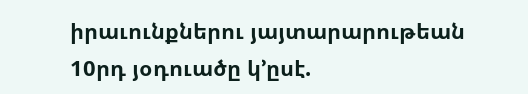իրաւունքներու յայտարարութեան 10րդ յօդուածը կ’ըսէ.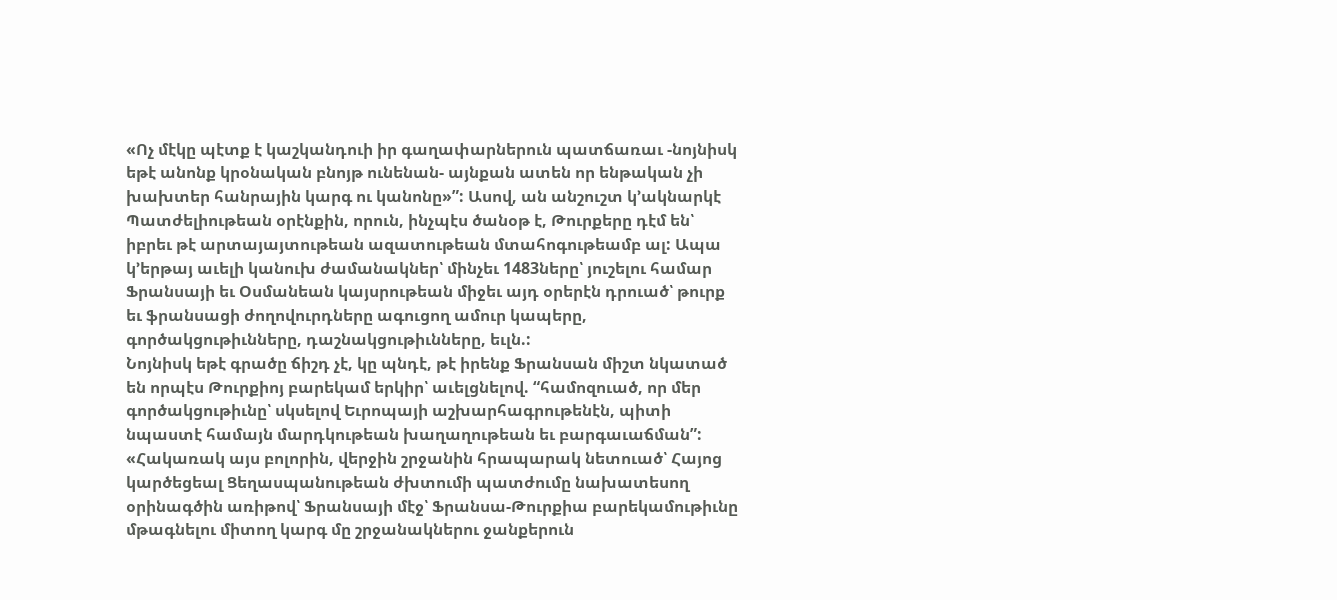«Ոչ մէկը պէտք է կաշկանդուի իր գաղափարներուն պատճառաւ -նոյնիսկ եթէ անոնք կրօնական բնոյթ ունենան- այնքան ատեն որ ենթական չի խախտեր հանրային կարգ ու կանոնը»”: Ասով, ան անշուշտ կ’ակնարկէ Պատժելիութեան օրէնքին, որուն, ինչպէս ծանօթ է, Թուրքերը դէմ են՝ իբրեւ թէ արտայայտութեան ազատութեան մտահոգութեամբ ալ: Ապա կ’երթայ աւելի կանուխ ժամանակներ՝ մինչեւ 1483ները՝ յուշելու համար Ֆրանսայի եւ Օսմանեան կայսրութեան միջեւ այդ օրերէն դրուած՝ թուրք եւ ֆրանսացի ժողովուրդները ագուցող ամուր կապերը, գործակցութիւնները, դաշնակցութիւնները, եւլն.:
Նոյնիսկ եթէ գրածը ճիշդ չէ, կը պնդէ, թէ իրենք Ֆրանսան միշտ նկատած են որպէս Թուրքիոյ բարեկամ երկիր՝ աւելցնելով. “համոզուած, որ մեր գործակցութիւնը՝ սկսելով Եւրոպայի աշխարհագրութենէն, պիտի նպաստէ համայն մարդկութեան խաղաղութեան եւ բարգաւաճման”:
«Հակառակ այս բոլորին, վերջին շրջանին հրապարակ նետուած՝ Հայոց կարծեցեալ Ցեղասպանութեան ժխտումի պատժումը նախատեսող օրինագծին առիթով՝ Ֆրանսայի մէջ՝ Ֆրանսա-Թուրքիա բարեկամութիւնը մթագնելու միտող կարգ մը շրջանակներու ջանքերուն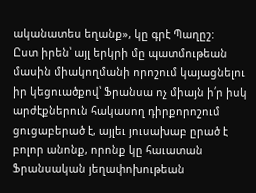ականատես եղանք», կը գրէ Պաղըշ:
Ըստ իրեն՝ այլ երկրի մը պատմութեան մասին միակողմանի որոշում կայացնելու իր կեցուածքով՝ Ֆրանսա ոչ միայն ի՛ր իսկ արժէքներուն հակասող դիրքորոշում ցուցաբերած է, այլեւ յուսախաբ ըրած է բոլոր անոնք, որոնք կը հաւատան Ֆրանսական յեղափոխութեան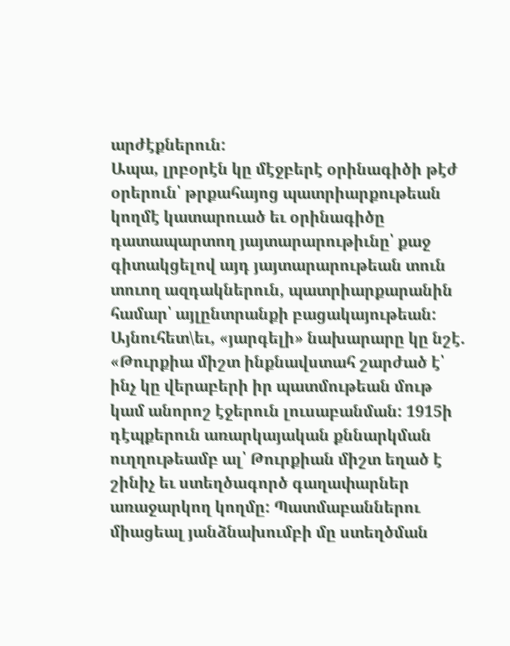արժէքներուն:
Ապա, լրբօրէն կը մէջբերէ օրինագիծի թէժ օրերուն՝ թրքահայոց պատրիարքութեան կողմէ կատարուած եւ օրինագիծը դատապարտող յայտարարութիւնը՝ քաջ գիտակցելով այդ յայտարարութեան տուն տուող ազդակներուն, պատրիարքարանին համար՝ այլընտրանքի բացակայութեան:
Այնուհետ\եւ, «յարգելի» նախարարը կը նշէ. «Թուրքիա միշտ ինքնավստահ շարժած է՝ ինչ կը վերաբերի իր պատմութեան մութ կամ անորոշ էջերուն լուսաբանման: 1915ի դէպքերուն առարկայական քննարկման ուղղութեամբ ալ՝ Թուրքիան միշտ եղած է շինիչ եւ ստեղծագործ գաղափարներ առաջարկող կողմը: Պատմաբաններու միացեալ յանձնախումբի մը ստեղծման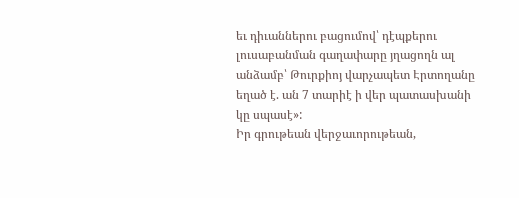եւ դիւաններու բացումով՝ դէպքերու լուսաբանման գաղափարը յղացողն ալ անձամբ՝ Թուրքիոյ վարչապետ Էրտողանը եղած է. ան 7 տարիէ ի վեր պատասխանի կը սպասէ»:
Իր գրութեան վերջաւորութեան,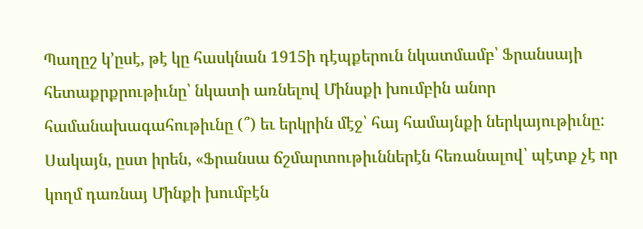Պաղըշ կ’ըսէ, թէ կը հասկնան 1915ի դէպքերուն նկատմամբ՝ Ֆրանսայի հետաքրքրութիւնը՝ նկատի առնելով Մինսքի խումբին անոր համանախագահութիւնը (՞) եւ երկրին մէջ՝ հայ համայնքի ներկայութիւնը: Սակայն, ըստ իրեն, «Ֆրանսա ճշմարտութիւններէն հեռանալով՝ պէտք չէ որ կողմ դառնայ Մինքի խումբէն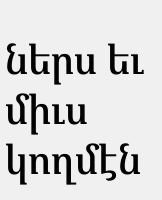ներս եւ միւս կողմէն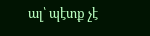ալ՝ պէտք չէ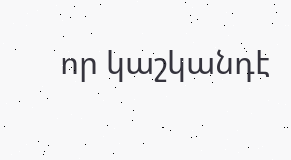որ կաշկանդէ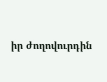իր ժողովուրդին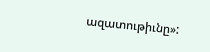ազատութիւնը»: